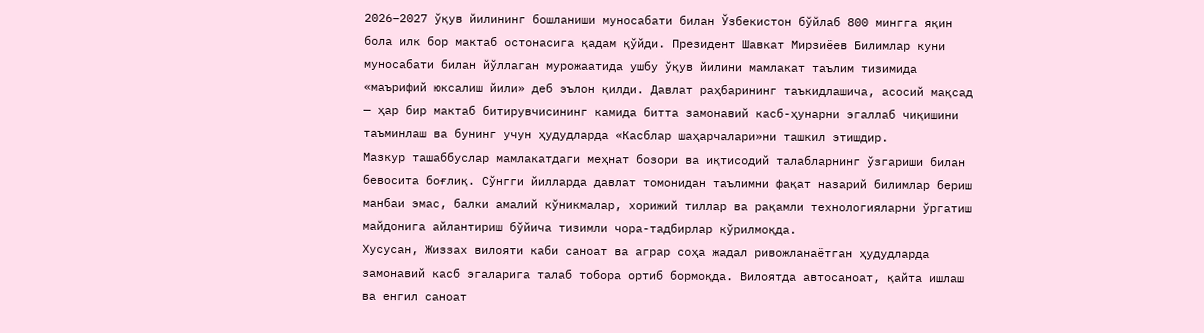2026–2027 ўқув йилининг бошланиши муносабати билан Ўзбекистон бўйлаб 800 мингга яқин бола илк бор мактаб остонасига қадам қўйди. Президент Шавкат Мирзиёев Билимлар куни муносабати билан йўллаган мурожаатида ушбу ўқув йилини мамлакат таълим тизимида «маърифий юксалиш йили» деб эълон қилди. Давлат раҳбарининг таъкидлашича, асосий мақсад — ҳар бир мактаб битирувчисининг камида битта замонавий касб-ҳунарни эгаллаб чиқишини таъминлаш ва бунинг учун ҳудудларда «Касблар шаҳарчалари»ни ташкил этишдир.
Мазкур ташаббуслар мамлакатдаги меҳнат бозори ва иқтисодий талабларнинг ўзгариши билан бевосита боғлиқ. Сўнгги йилларда давлат томонидан таълимни фақат назарий билимлар бериш манбаи эмас, балки амалий кўникмалар, хорижий тиллар ва рақамли технологияларни ўргатиш майдонига айлантириш бўйича тизимли чора-тадбирлар кўрилмоқда.
Хусусан, Жиззах вилояти каби саноат ва аграр соҳа жадал ривожланаётган ҳудудларда замонавий касб эгаларига талаб тобора ортиб бормоқда. Вилоятда автосаноат, қайта ишлаш ва енгил саноат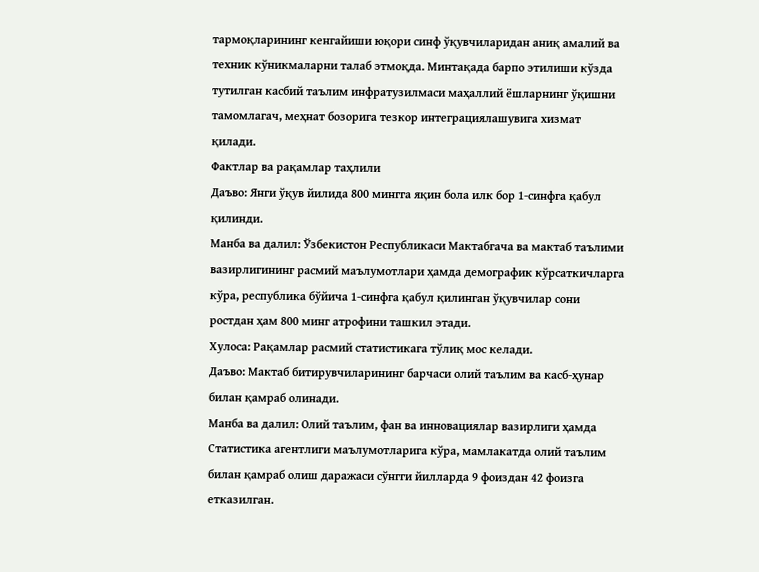тармоқларининг кенгайиши юқори синф ўқувчиларидан аниқ амалий ва техник кўникмаларни талаб этмоқда. Минтақада барпо этилиши кўзда тутилган касбий таълим инфратузилмаси маҳаллий ёшларнинг ўқишни тамомлагач, меҳнат бозорига тезкор интеграциялашувига хизмат қилади.
Фактлар ва рақамлар таҳлили
Даъво: Янги ўқув йилида 800 мингга яқин бола илк бор 1-синфга қабул қилинди.
Манба ва далил: Ўзбекистон Республикаси Мактабгача ва мактаб таълими вазирлигининг расмий маълумотлари ҳамда демографик кўрсаткичларга кўра, республика бўйича 1-синфга қабул қилинган ўқувчилар сони ростдан ҳам 800 минг атрофини ташкил этади.
Хулоса: Рақамлар расмий статистикага тўлиқ мос келади.
Даъво: Мактаб битирувчиларининг барчаси олий таълим ва касб-ҳунар билан қамраб олинади.
Манба ва далил: Олий таълим, фан ва инновациялар вазирлиги ҳамда Статистика агентлиги маълумотларига кўра, мамлакатда олий таълим билан қамраб олиш даражаси сўнгги йилларда 9 фоиздан 42 фоизга етказилган.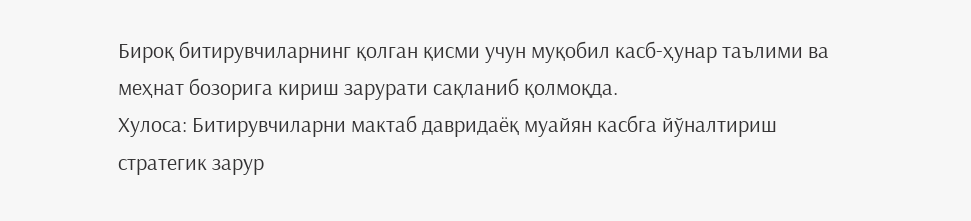Бироқ битирувчиларнинг қолган қисми учун муқобил касб-ҳунар таълими ва меҳнат бозорига кириш зарурати сақланиб қолмоқда.
Хулоса: Битирувчиларни мактаб давридаёқ муайян касбга йўналтириш стратегик зарур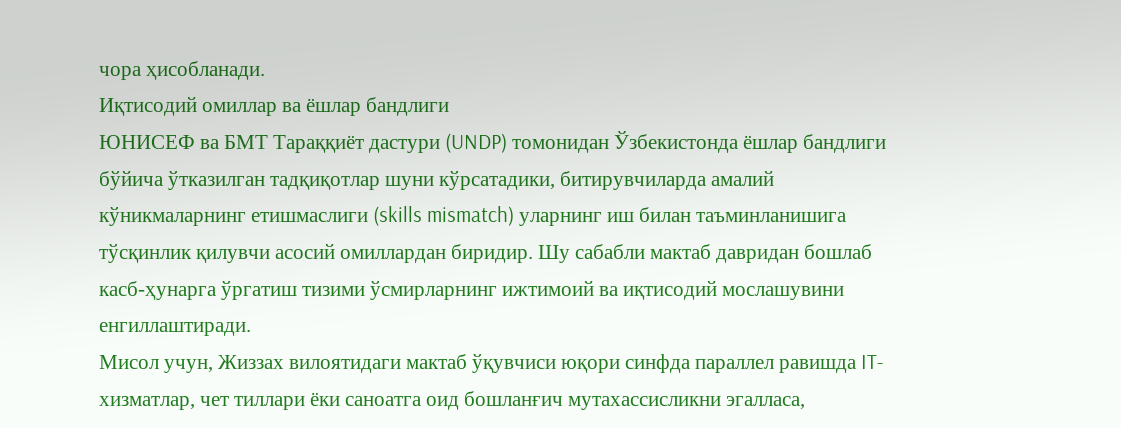чора ҳисобланади.
Иқтисодий омиллар ва ёшлар бандлиги
ЮНИСЕФ ва БМТ Тараққиёт дастури (UNDP) томонидан Ўзбекистонда ёшлар бандлиги бўйича ўтказилган тадқиқотлар шуни кўрсатадики, битирувчиларда амалий кўникмаларнинг етишмаслиги (skills mismatch) уларнинг иш билан таъминланишига тўсқинлик қилувчи асосий омиллардан биридир. Шу сабабли мактаб давридан бошлаб касб-ҳунарга ўргатиш тизими ўсмирларнинг ижтимоий ва иқтисодий мослашувини енгиллаштиради.
Мисол учун, Жиззах вилоятидаги мактаб ўқувчиси юқори синфда параллел равишда IT-хизматлар, чет тиллари ёки саноатга оид бошланғич мутахассисликни эгалласа,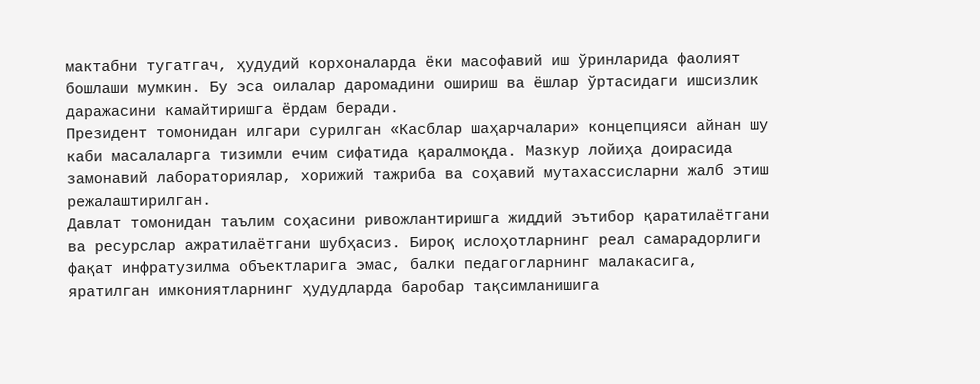мактабни тугатгач, ҳудудий корхоналарда ёки масофавий иш ўринларида фаолият бошлаши мумкин. Бу эса оилалар даромадини ошириш ва ёшлар ўртасидаги ишсизлик даражасини камайтиришга ёрдам беради.
Президент томонидан илгари сурилган «Касблар шаҳарчалари» концепцияси айнан шу каби масалаларга тизимли ечим сифатида қаралмоқда. Мазкур лойиҳа доирасида замонавий лабораториялар, хорижий тажриба ва соҳавий мутахассисларни жалб этиш режалаштирилган.
Давлат томонидан таълим соҳасини ривожлантиришга жиддий эътибор қаратилаётгани ва ресурслар ажратилаётгани шубҳасиз. Бироқ ислоҳотларнинг реал самарадорлиги фақат инфратузилма объектларига эмас, балки педагогларнинг малакасига, яратилган имкониятларнинг ҳудудларда баробар тақсимланишига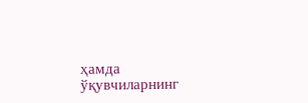ҳамда ўқувчиларнинг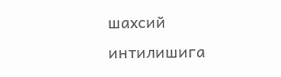шахсий интилишига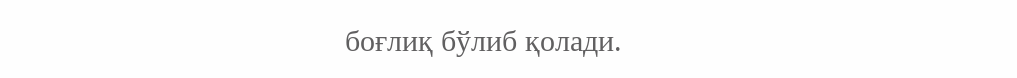боғлиқ бўлиб қолади.